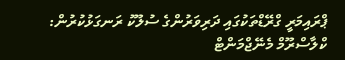ޕްރައިމަރީ ގްރޭޑްތަކުގައި ދަރިވަރުންގެ ސުލޫކު ރަނގަޅުކުރުން: ކްލާސްރޫމް މެނޭޖްމަންޓް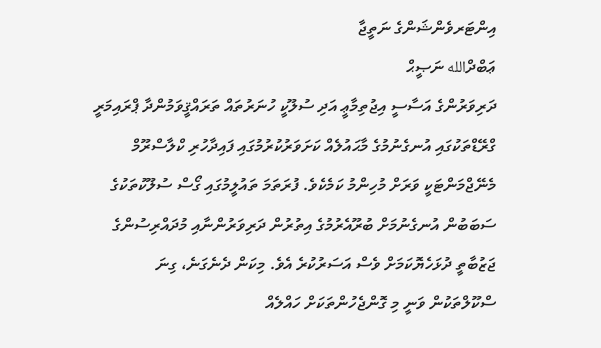އިންޓަރވެންޝަންގެ ނަތީޖާ
ޢަބްދްالله ނަޞީޙް
ދަރިވަރުންގެ އަސާސީ އިޖުތިމާޢީ އަދި ސުލޫކީ ހުނަރުތައް ތަރައްޤީވަމުންދާ ޕްރައިމަރީ ގްރޭޑްތަކުގައި އުނގެނުމުގެ މާޙައުލެއް ކަށަވަރުކުރުމުގައި ފައިދާހުރި ކްލާސްރޫމް މެނޭޖްމަންޓަކީ ވަރަށް މުހިންމު ކަމެކެވެ. ފުރަތަމަ ތައުލީމުގައި ގޯސް ސުލޫކުތަކުގެ ސަބަބުން އުނގެނުމަށް ބުރޫއެރުމުގެ އިތުރުން ދަރިވަރުންނާއި މުދައްރިސުންގެ ޖަޒުބާތީ ދުޅަހެޔޮކަމަށް ވެސް އަސަރުކުރެ އެވެ. މިކަން ދެނެގަނެ، ގިނަ ސްކޫލްތަކުން ވަނީ މި ގޮންޖެހުންތަކަށް ހައްލެއް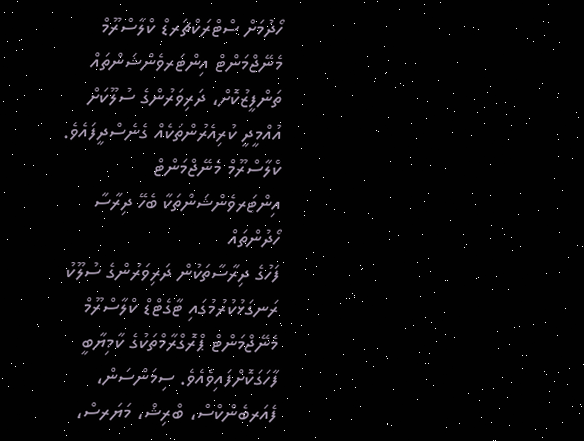ހޯދުމަށް ސްޓްރަކްޗަރޑް ކްލާސްރޫމް މެނޭޖްމަންޓް އިންޓަރވެންޝަންތައް ތަންފީޒުކޮށް، ދަރިވަރުންގެ ސުލޫކަށް އުއްމީދީ ކުރިއެރުންތަކެއް ގެނެސްދީފައެވެ.
ކްލާސްރޫމް މެނޭޖްމަންޓް އިންޓަރވެންޝަންތަކާ ބެހޭ ދިރާސާ ހޯދުންތައް
ފަހުގެ ދިރާސާތަކުން ދަރިވަރުންގެ ސުލޫކު ރަނގަޅުކުރުމުގައި ޓާގެޓްޑް ކްލާސްރޫމް މެނޭޖްމަންޓް ޕްރޮގްރާމްތަކުގެ ކާމިޔާބީ ފާހަގަކޮށްފައިވެއެވެ. ސިމަންސަން، ފެއަރބެންކްސް، ބްރިޝް، މަޔަރސް،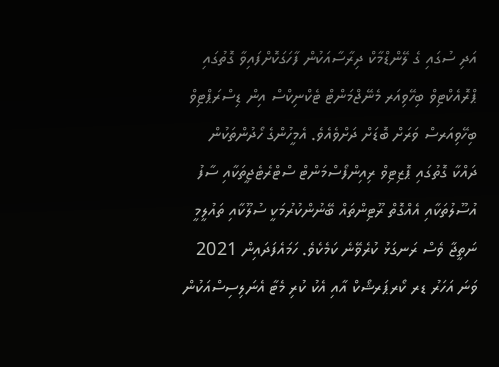އަދި ސުގައި ގެ ލޭންޑްމާކް ދިރާސާއަކުން ފާހަގަކޮށްފައިވާ ގޮތުގައި ޕްރޮއެކްޓިވް ބިހޭވިއަރ މެނޭޖްމަންޓް ޓެކްނިކްސް އިން ޑިސްރަޕްޓިވް ބިހޭވިއަރސް ވަރަށް ބޮޑަށް ދަށްވެއެވެ. އެމީހުންގެ ހޯދުންތަކުން ދައްކާ ގޮތުގައި ޕޮޒިޓިވް ރިއިންފޯސްމަންޓް ސްޓްރެޓެޖީތަކާއި ސާފު އުސޫލުތަކާއި އެއްގޮތް ރޫޓިންތައް ބޭނުންކުރުމަކީ ސުލޫކާއި ތައުލީމީ ނަތީޖާ ވެސް ރަނގަޅު ކުރެވޭނެ ކަމެކެވެ. ހަމައެފަދައިން 2021 ވަނަ އަހަރު ޑރ ކޯރޕަރޝޯކް އާއި އެކު ކުރި މެޓާ އެނަލިސިސްއަކުން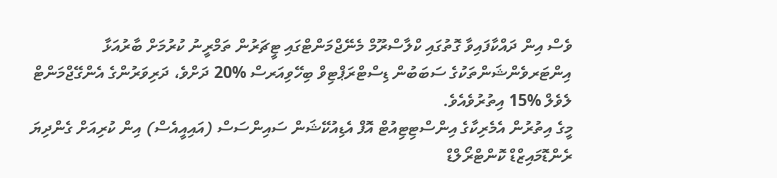ވެސް އިން ދައްކާފައިވާ ގޮތުގައި ކްލާސްރޫމް މެނޭޖްމަންޓްގައި ޓީޗަރުން ތަމްރީނު ކުރުމަށް ބާރުއަޅާ އިންޓަރވެންޝަންތަކުގެ ސަބަބުން ޑިސްޓްރަޕްޓިވް ބިހޭވިއަރސް %20 ދަށްވެ، ދަރިވަރުންގެ އެންގޭޖްމަންޓް ލެވެލް %15 އިތުރުވެއެވެ.
މީގެ އިތުރުން އެމެރިކާގެ އިންސްޓިޓިއުޓް އޮފް އެޑިއުކޭޝަން ސައިންސަސް (އައިއީއެސް) އިން ކުރިއަށް ގެންދިޔަ ރެންޑޮމައިޒްޑް ކޮންޓްރޯލްޑް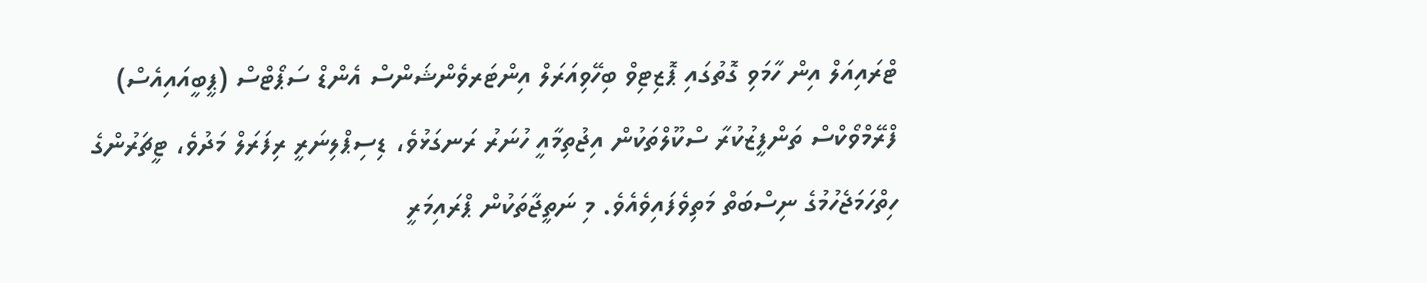ޓްރައިއަލް އިން ހާމަވި ގޮތުގައި ޕޮޒިޓިވް ބިހޭވިއަރަލް އިންޓަރވެންޝަންސް އެންޑް ސަޕޯޓްސް (ޕީބީއައިއެސް) ފްރޭމްވޯކްސް ތަންފީޒުކުރާ ސްކޫލްތަކުން އިޖުތިމާއީ ހުނަރު ރަނގަޅުވެ، ޑިސިޕްލިނަރީ ރިފަރަލް މަދުވެ، ޓީޗަރުންގެ ހިތްހަމަޖެހުމުގެ ނިސްބަތް މަތިވެފައިވެއެވެ. މި ނަތީޖާތަކުން ޕްރައިމަރީ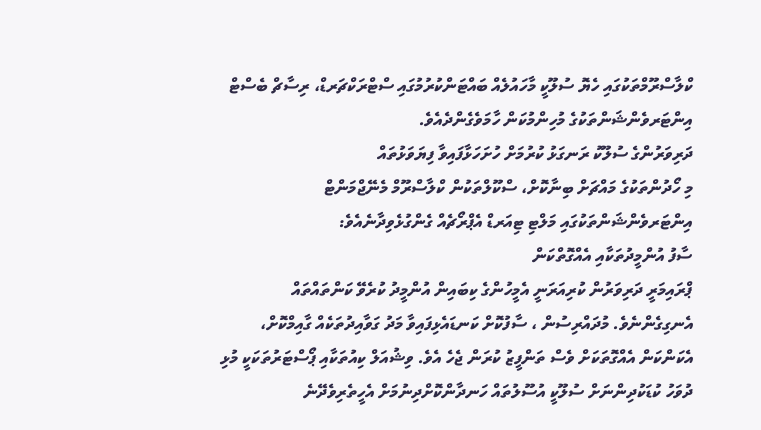ކްލާސްރޫމްތަކުގައި ހެޔޮ ސުލޫކީ މާހައުލެއް ބައްޓަންކުރުމުގައި ސްޓްރަކްޗަރޑް، ރިސާޗް ބެސްޓް އިންޓަރވެންޝަންތަކުގެ މުހިންމުކަން ހާމަވެގެންދެއެވެ.
ދަރިވަރުންގެ ސުލޫކު ރަނގަޅު ކުރުމަށް ހުށަހަޅާފައިވާ ފިޔަވަޅުތައް
މި ހޯދުންތަކުގެ މައްޗަށް ބިނާކޮށް، ސްކޫލްތަކުން ކްލާސްރޫމް މެނޭޖްމަންޓް އިންޓަރވެންޝަންތަކުގައި މަލްޓި ޓިއަރޑް އެޕްރޯޗެއް ގެންގުޅެވިދާނެއެވެ:
ސާފު އުންމީދުތަކާއި އެއްގޮތްކަން
ޕްރައިމަރީ ދަރިވަރުން ކުރިއަރަނީ އެމީހުންގެ ކިބައިން އުންމީދު ކުރެވޭ ކަންތައްތައް އެނގިގެންނެވެ. މުދައްރިސުން ، ސާފުކޮށް ކަނޑައެޅިފައިވާ މަދު ގަވާއިދުތަކެއް ގާއިމްކޮށް، އެކަންކަން އެއްގޮތަކަށް ވެސް ތަންފީޒު ކުރަން ޖެހެ އެވެ. ވިޝުއަލް ކިއުތަކާއި ޕޯސްޓަރުތަކަކީ މުޅި ދުވަހު ކުޑަކުދިންނަށް ސުލޫކީ އުސޫލުތައް ހަނދާންކޮށްދިނުމަށް އެހީތެރިވެދޭނެ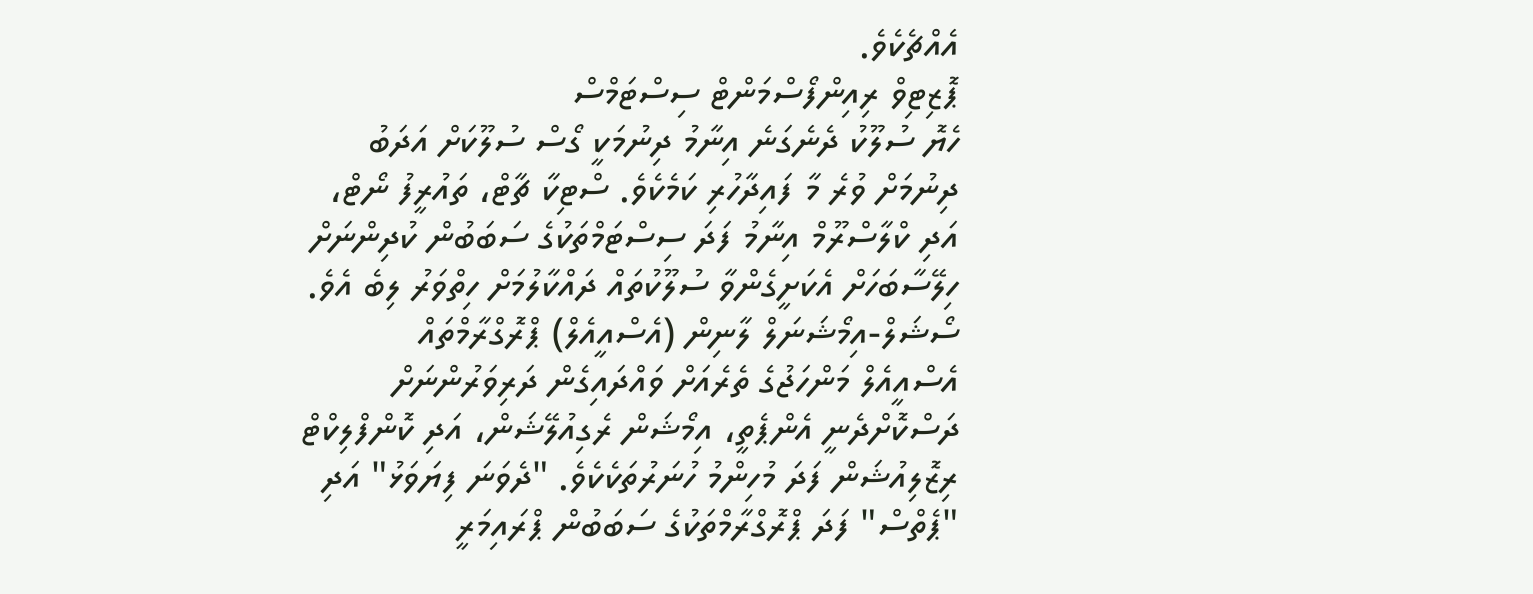އެއްޗެކެވެ.
ޕޮޒިޓިވް ރިއިންފޯސްމަންޓް ސިސްޓަމްސް
ހެޔޮ ސުލޫކު ދެނެގަނެ އިނާމު ދިނުމަކީ ގޯސް ސުލޫކަށް އަދަބު ދިނުމަށް ވުރެ މާ ފައިދާހުރި ކަމެކެވެ. ސްޓިކާ ޗާޓް، ތައުރީފު ނޯޓް، އަދި ކްލާސްރޫމް އިނާމު ފަދަ ސިސްޓަމްތަކުގެ ސަބަބުން ކުދިންނަށް ހިލޭސާބަހަށް އެކަށީގެންވާ ސުލޫކުތައް ދައްކާލުމަށް ހިތްވަރު ލިބެ އެވެ.
ސޯޝަލް-އިމޯޝަނަލް ލާނިން (އެސްއީއެލް) ޕްރޮގްރާމްތައް
އެސްއީއެލް މަންހަޖުގެ ތެރެއަށް ވައްދައިގެން ދަރިވަރުންނަށް ދަސްކޮށްދެނީ އެންޕެތީ، އިމޯޝަން ރެގިއުލޭޝަން، އަދި ކޮންފްލިކްޓް ރިޒޮލިއުޝަން ފަދަ މުހިންމު ހުނަރުތަކެކެވެ. "ދެވަނަ ފިޔަވަޅު" އަދި "ޕެތްސް" ފަދަ ޕްރޮގްރާމްތަކުގެ ސަބަބުން ޕްރައިމަރީ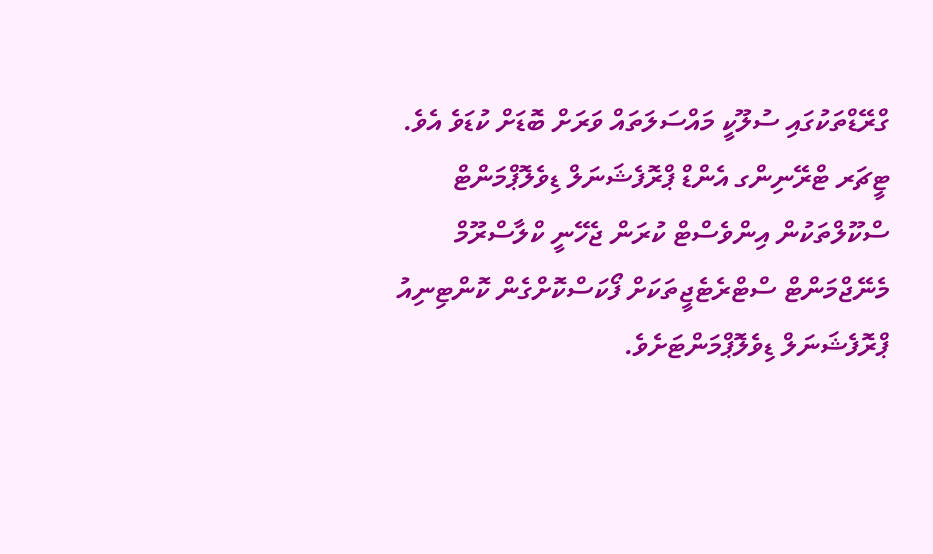ގްރޭޑްތަކުގައި ސުލޫކީ މައްސަލަތައް ވަރަށް ބޮޑަށް ކުޑަވެ އެވެ.
ޓީޗަރ ޓްރޭނިންގ އެންޑް ޕްރޮފެޝަނަލް ޑިވެލޮޕްމަންޓް
ސްކޫލްތަކުން އިންވެސްޓް ކުރަން ޖެހޭނީ ކްލާސްރޫމް މެނޭޖްމަންޓް ސްޓްރެޓެޖީތަކަށް ފޯކަސްކޮށްގެން ކޮންޓިނިއު ޕްރޮފެޝަނަލް ޑިވެލޮޕްމަންޓަށެވެ.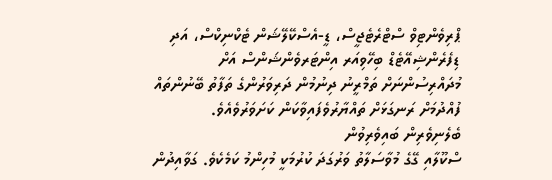ޕްރިވެންޓިވް ސްޓްރެޓެޖީސް، ޑީ-އެސްކޭލޭޝަން ޓެކްނިކްސް، އަދި ޑިފެރެންޝިއޭޓެޑް ބިހޭވިއަރ އިންޓަރވެންޝަންސް އަށް މުދައްރިސުންނަށް ތަމްރީނު ދިނުމުން ދަރިވަރުންގެ ތަފާތު ބޭނުންތައް ފުއްދުމަށް ރަނގަޅަށް ތައްޔާރުވެފައިވާކަން ކަށަވަރުވެއެވެ.
ބެލެނިވެރިން ބައިވެރިވުން
ސްކޫލާއި ގޭގެ މުވާސަލާތު ވަރުގަދަ ކުރުމަކީ މުހިންމު ކަމެކެވެ. ގަވާއިދުން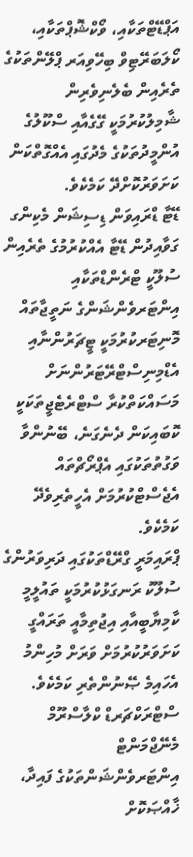އަޕްޑޭޓްތަކާއި، ވޯކްޝޮޕްތަކާއި، ކޯލަބަރޭޓިވް ބިހޭވިއަރ ޕްލޭންތަކުގެ ތެރެއިން ބެލެނިވެރިން ޝާމިލުކުރުމަކީ ގޭގެއާއި ސްކޫލުގެ އުންމީދުތަކުގެ މެދުގައި އެއްގޮތްކަން ކަށަވަރުކޮށްދޭ ކަމެކެވެ.
ޑޭޓާ ޑްރައިވަން ޑިސިޝަން މެކިންގ
ގަވާއިދުން ޑޭޓާ އެއްކުރުމުގެ ތެރެއިން ސުލޫކީ ޓްރެންޑްތަކާއި އިންޓަރވެންޝަންގެ ނަތީޖާތައް މޮނިޓަރކުރުމަކީ ޓީޗަރުންނާއި އެޑްމިނިސްޓްރޭޓަރުންނަށް މަސައްކަތްކުރާ ސްޓްރެޓެޖީތަކަކީ ކޮބައިކަން ދެނެގަނެ، ބޭނުންވާ ވަގުތުތަކުގައި އެޕްރޯޗްތައް އެޖެސްޓްކުރުމަށް އެހީތެރިވެދޭ ކަމެކެވެ.
ޕްރައިމަރީ ގްރޭޑްތަކުގައި ދަރިވަރުންގެ ސުލޫކު ރަނގަޅުކުރުމަކީ ތައުލީމީ ކާމިޔާބީއާއި އިޖުތިމާއީ ތަރައްގީ ކަށަވަރުކުރުމަށް ވަރަށް މުހިންމު އެހައިމެ ޞޭނުންތެރި ކަމެކެވެ. ސްޓްރަކްޗަރޑް ކްލާސްރޫމް މެނޭޖްމަންޓް އިންޓަރވެންޝަންތަކުގެ ފައިދާ، ޚާއްޞަކޮށް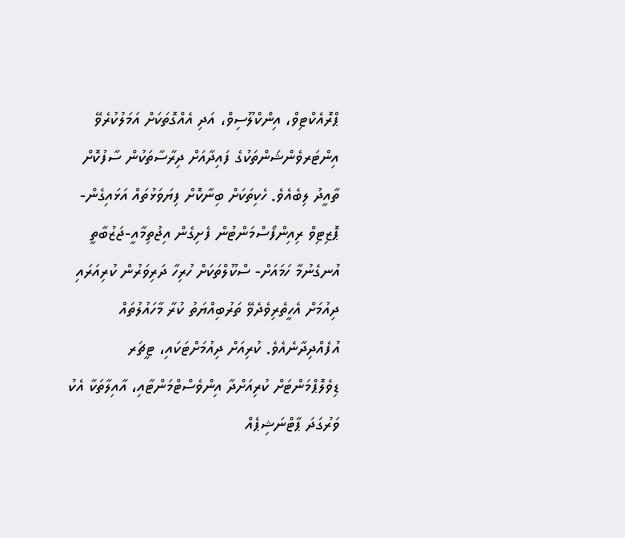ޕްރޮއެކްޓިވް، އިންކްލޫސިވް، އަދި އެއްގޮތަކަށް އަމަލުކުރެވޭ އިންޓަރވެންޝަންތަކުގެ ފައިދާއަށް ދިރާސާތަކުން ސާފުކޮށް ތާއީދު ލިބެއެވެ. ހެކިތަކަށް ބިނާކޮށް ފިޔަވަޅުތައް އަޅައިގެން- ޕޮޒިޓިވް ރިއިންފޯސްމަންޓުން ފެށިގެން އިޖުތިމާއީ-ޖަޒުބާތީ އުނގެނުމާ ހަމައަށް- ސްކޫލްތަކަށް ހުރިހާ ދަރިވަރުން ކުރިއަރައި ދިއުމަށް އެހީތެރިވެދެވޭ ތަރުބިއްޔަތު ކުރާ މާހައުލުތައް އުފެއްދިދާނެއެވެ. ކުރިއަށް ދިއުމަށްޓަކައި، ޓީޗަރ ޑިވެލޮޕްމަންޓަށް ކުރިއަށްދާ އިންވެސްޓްމަންޓާއި، އާއިލާތަކާ އެކު ވަރުގަދަ ޕާޓްނަޝިޕެއް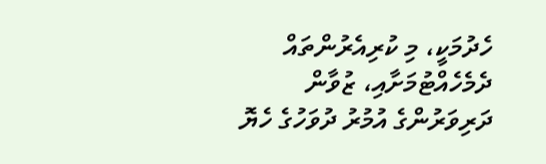ހެދުމަކީ، މި ކުރިއެރުންތައް ދެމެހެއްޓުމަށާއި، ޒުވާން ދަރިވަރުންގެ އުމުރު ދުވަހުގެ ހެޔޮ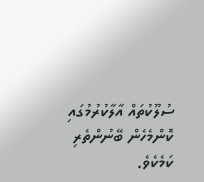ސުލޫކުތައް އާލާކުރުމުގައި ކޮންމެހެން ބޭނުންތެރި ކަމެކެވެ.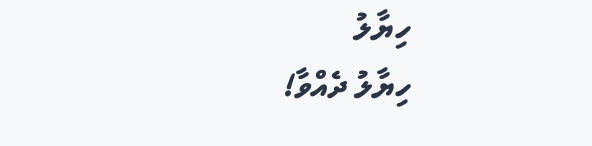ހިޔާލު
ހިޔާލު ދެއްވާ!